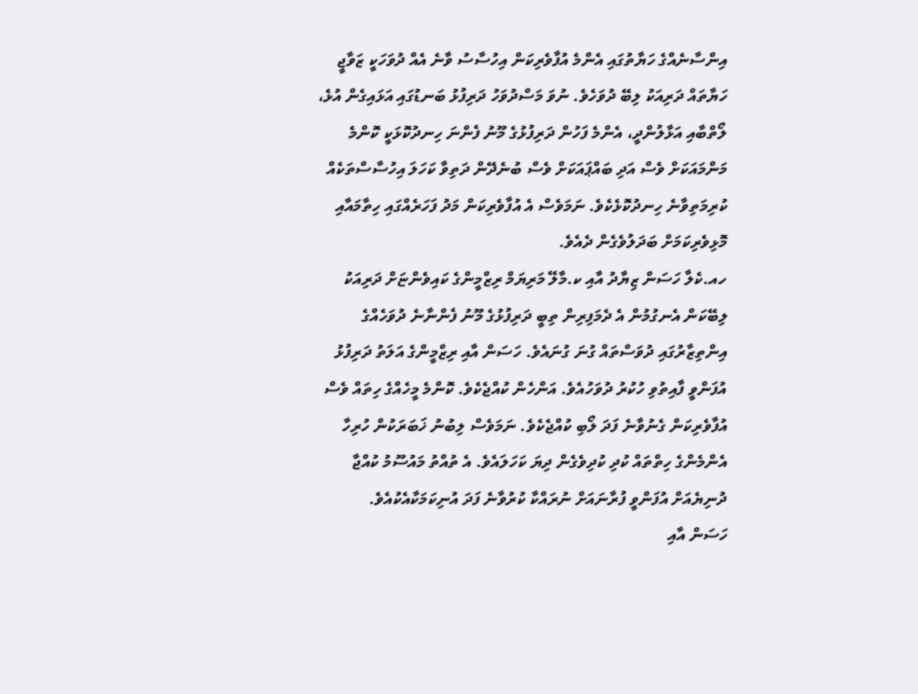އިންސާނެއްގެ ހަޔާތުގައި އެންމެ އުފާވެރިކަން އިހުސާސު ވާނެ އެއް ދުވަހަކީ ޒަވާޖީ ހަޔާތައް ދަރިއަކު ލިބޭ ދުވަހެވެ. ނުވަ މަސްދުވަހު ދަރިފުޅު ބަނޑުގައި އަޅައިގެން އުޅެ، ލޯތްބާއި އަޅާލުންދީ، އެންމެ ފަހުން ދަރިފުޅުގެ މޫނު ފެންނަ ހިނދުކޮޅަކީ ކޮންމެ މަންމައަކަށް ވެސް އަދި ބައްޕައަކަށް ވެސް ބުނެދޭން ދަތިވާ ކަހަލަ އިހުސާސްތަކެއް ކުރިމަތިވާނެ ހިނދުކޮޅެކެވެ. ނަމަވެސް އެ އުފާވެރިކަން މަދު ފަހަރެއްގައި ހިތާމައާއި މޮޅިވެރިކަމަށް ބަދަލުވެގެން ދެއެވެ.
ހއ.ކެލާ ހަސަން ޒިޔާދު އާއި ކ.މާލޭ މަރިޔަމް ރިޒްމީންގެ ކައިވެންޏަށް ދަރިއަކު ލިބޭކަން އެނގުމުން އެ ދެމަފިރިން ތިބީ ދަރިފުޅުގެ މޫނު ފެންނާނެ ދުވަހެއްގެ އިންތިޒާރުގައި ދުވަސްތައް ގުނަ ގުނައެވެ. ހަސަން އާއި ރިޒްމީންގެ އަލަތު ދަރިފުޅު އުފަންވީ ފާއިތުވި ހުކުރު ދުވަހުއެވެ. އަންހެން ކުއްޖެކެވެ. ކޮންމެ މީހެއްގެ ހިތައް ވެސް އުފާވެރިކަން ގެނުވާނެ ފަދަ ލޯބި ކުއްޖެކެވެ. ނަމަވެސް ލިބުނު ޚަބަރަކުން ހުރިހާ އެންމެންގެ ހިތްތައް ކުދި ކުދިވެގެން ދިޔަ ކަހަލައެވެ. އެ ތުއްތު މައުސޫމު ކުއްޖާ ދުނިޔެއަށް އުފަންވީ ފުރާނައަށް ނުރައްކާ ކުރުވާނެ ފަދަ އުނިކަމަކާއެކުއެވެ.
ހަސަން އާއި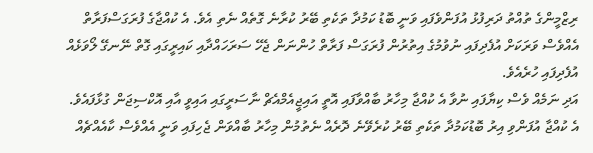ރިޒްމީންގެ ތުއްތު ދަރިފުޅު އުފަންވެފައި ވަނީ ބޮޑު ކަމުދާ ތަކެތި ބޭރު ކުރާނެ ގޮތެއް ނެތި އެވެ. އެ ކުއްޖާގެ ފުރަގަސްފަރާތް އެއްވެސް ވަރަކަށް އުފެދިފައި ނުވުމުގެ އިތުރުން ފުރަގަސް ފަރާތް ހުންނަން ޖެހޭ ސަރަހައްދާއި ކައިރީގައި ގޮތް ނޭނގޭ ލޯވަޅެއް އުފެދިފައި ހުރެއެވެ.
އަދި ނަމެއް ވެސް ކިޔާފައި ނުވާ އެ ކުއްޖާ މިހާރު ބާއްވާފައި އޮތީ އައިޖީއެމްއެޗް ނާސަރީގައި އައިވީ އާއި އޮކްސިޖަން ގުޅާފައެވެ. އެ ކުއްޖާ އުފަންވި އިރު ބޮޑުކަމުދާ ތަކެތި ބޭރު ކުރެވޭނެ ދޮރެއް ނެތުމުން މިހާރު ބާއްވަން ޖެހިފައި ވަނީ އެއްވެސް ކާއެއްޗެއް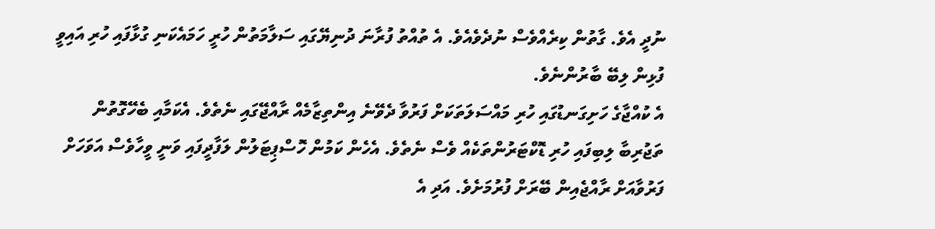ނުދީ އެވެ. ގާތުން ކިރެއްވެސް ނުދެވެއެވެ. އެ ތުއްތު ފުރާނަ ދުނިޔޭގައި ސަލާމަތުން ހުރީ ހަމައެކަނި ގުޅާފައި ހުރި އައިވީ ފުޅިން ލިބޭ ބާރުންނެވެ.
އެ ކުއްޖާގެ ހަށިގަނޑުގައި ހުރި މައްސަލަތަކަށް ފަރުވާ ދެވޭނެ އިންތިޒާމެއް ރާއްޖޭގައި ނެތެވެ. އެކަމާއި ބެހޭގޮތުން ތަޖުރިބާ ލިބިފައި ހުރި ޑޮކްޓަރުންތަކެއް ވެސް ނެތެވެ. އެހެން ކަމުން ހޮސްޕިޓަލުން ލަފާދީފައި ވަނީ ވީހާވެސް އަވަހަށް ފަރުވާއަށް ރާއްޖެއިން ބޭރަށް ފުރުމަށެވެ. އަދި އެ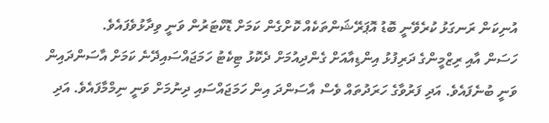އުނިކަން ރަނގަޅު ކުރެވޭނީ ބޮޑު އޮޕަރޭޝަންތަކެއް ކޮށްގެން ކަމަށް ޑޮކްޓަރުން ވަނީ ވިދާޅުވެފައެވެ.
ހަސަން އާއި ރިޒްމީންގެ ދަރިފުޅު އިންޑިއާއަށް ގެންދިއުމަށް ދެކޮޅު ޓިކެޓު ހަމަޖައްސައިދޭނެ ކަމަށް އާސަންދައިން ވަނީ ބުނެފައެވެ. އަދި ފަރުވާގެ ހަރަދުތައް ވެސް އާސަންދަ އިން ހަމަޖައްސައި ދިނުމަށް ވަނީ ނިމްމާފައެވެ. އަދި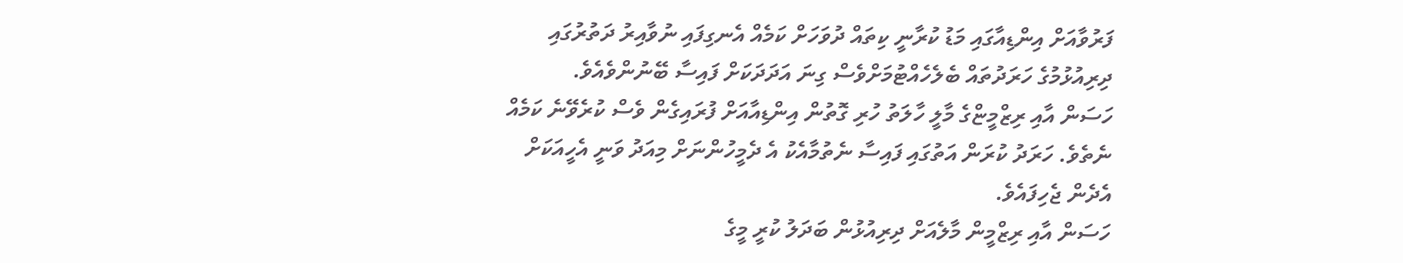ފަރުވާއަށް އިންޑިއާގައި މަޑު ކުރާނީ ކިތައް ދުވަހަށް ކަމެއް އެނގިފައި ނުވާއިރު ދަތުރުގައި ދިރިއުޅުމުގެ ހަރަދުތައް ބެލެހެއްޓުމަށްވެސް ގިނަ އަދަދަކަށް ފައިސާ ބޭނުންވެއެވެ.
ހަސަން އާއި ރިޒްމީޏްގެ މާލީ ހާލަތު ހުރި ގޮތުން އިންޑިއާއަށް ފުރައިގެން ވެސް ކުރެވޭނެ ކަމެއް ނެތެވެ. ހަރަދު ކުރަން އަތުގައި ފައިސާ ނެތުމާއެކު އެ ދެމީހުންނަށް މިއަދު ވަނީ އެހީއަކަށް އެދެން ޖެހިފައެވެ.
ހަސަން އާއި ރިޒްމީން މާލެއަށް ދިރިއުޅުން ބަދަލު ކުރީ މީގެ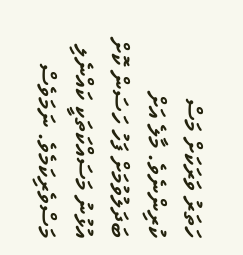ހަތަރު ވަރަކަށް މަސް ކުރިންނެވެ. މާލެ އަށް ބަދަލުވުމަށް ފަހު ހަސަން ކޮށް އުޅުނު މަސައްކަތަކީ ކައްނެލި މަސްވެރިކަމެވެ. ނަމަވެސް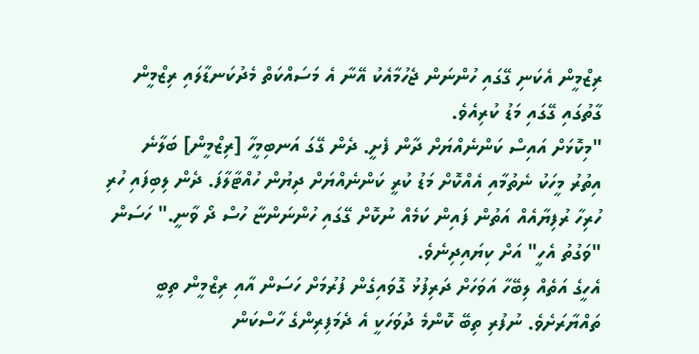ރިޒްމީން އެކަނި ގޭގައި ހުންނަން ޖެހުމާއެކު އޭނާ އެ މަސައްކަތް މެދުކަނޑާލައި ރިޒްމީން ގާތުގައި ގޭގައި މަޑު ކުރިއެވެ.
"މިކޮޅަށް އައިސް ކަންނެއްޔަށް ދާން ފެށީ. ދެން ގޭގަ އަނބިމީހާ [ރިޒްމީން] ބަލާނެ އިތުރު މީހަކު ނެތުމާއި އެއްކޮށް މަޑު ކުރީ ކަންނެއްޔަށް ދިޔުން ހުއްޓާލާފަ. ދެން ލިބިފައި ހުރި ހުރިހާ ރުފިޔާއެއް އަތުން ފައިން ކަމެއް ނުކޮށް ގޭގައި ހުންނަންޏާ ހުސް ދޯ ވާނީ." ހަސަން "ވަގުތު އެހީ" އަށް ކިޔައިދިނެވެ.
އެހީގެ އަތެއް ލިބޭހާ އަވަހަށް ދަރިފުޅު ގޮވައިގެން ފުރުމަށް ހަސަން އާއި ރިޒްމީން ތިބީ ތައްޔާރަށެވެ. ނުފުރި ތިބޭ ކޮންމެ ދުވަހަކީ އެ ދެމަފިރިންގެ ހާސްކަން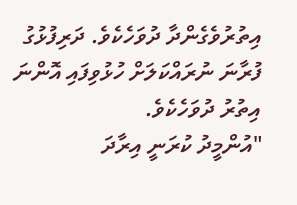އިތުރުވެގެންދާ ދުވަހެކެވެ. ދަރިފުޅުގު ފުރާނަ ނުރައްކަލަށް ހުޅުވިފައި އޮންނަ އިތުރު ދުވަހެކެވެ.
"އުންމީދު ކުރަނީ އިރާދަ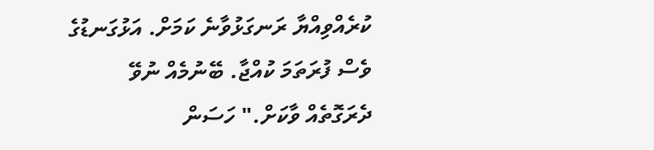ކުރެއްވިއްޔާ ރަނގަޅުވާނެ ކަމަށް. އަޅުގަނޑުގެ ވެސް ފުރަތަމަ ކުއްޖާ. ބޭނުމެއް ނުވޭ ދެރަގޮތެއް ވާކަށް." ހަސަން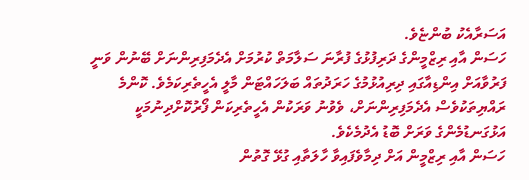އަސަރާއެކު ބުންޏެވެ.
ހަސަން އާއި ރިޒްމީންގެ ދަރިފުޅުގެ ފުރާނަ ސަލާމަތް ކުރުމަށް އެދެމަފިރިންނަށް ބޭނުން ވަނީ ފަރުވާއަށް އިންޑިއާގައި ދިރިއުޅުމުގެ ހަރަދުތައް ބަލަހައްޓަން މާލީ އެހީތެރިކަމެވެ. ކޮންމެ ރައްޔިތަކުވެސް އެދެމަފިރިންނަށް، ވެވުނު ވަރަކުން އެހީތެރިކަން ފޯރުކޮށްދިނުމަކީ އަޅުގަނޑުމެންގެ ވަރަށް ބޮޑު އެދުމެކެވެ.
ހަސަން އާއި ރިޒްމީން އަށް ދިމާވެފައިވާ ހާލަތާއި ގުޅޭ ގޮތުން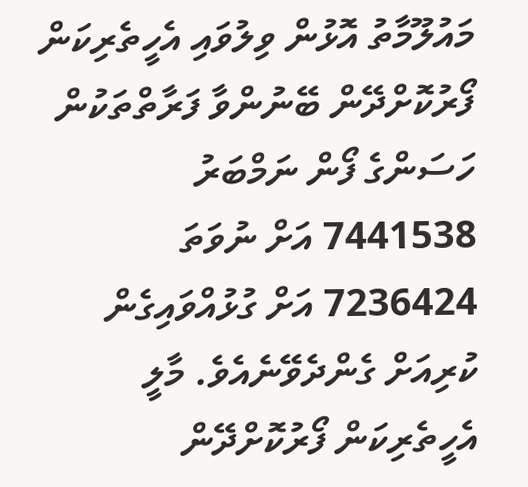މައުލޫމާތު އޮޅުން ވިލުވައި އެހީތެރިކަން ފޯރުކޮށްދޭން ބޭނުންވާ ފަރާތްތަކުން ހަސަންގެ ފޯން ނަމްބަރު 7441538 އަށް ނުވަތަ 7236424 އަށް ގުޅުއްވައިގެން ކުރިއަށް ގެންދެވޭނެއެވެ. މާލީ އެހީތެރިކަން ފޯރުކޮށްދޭން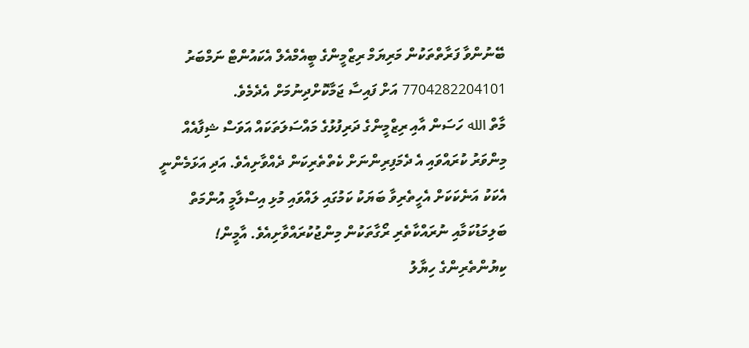ބޭނުންވާ ފަރާތްތަކުން މަރިޔަމް ރިޒްމީންގެ ބީއެމްއެލް އެކައުންޓް ނަމްބަރު 7704282204101 އަށް ފައިސާ ޖަމާކޮށްދިނުމަށް އެދެމެވެ.
މާތް الله ހަސަން އާއި ރިޒްމީންގެ ދަރިފުޅުގެ މައްސަލަތަކައް އަވަސް ޝިފާއެއް މިންވަރު ކުރައްވައި އެ ދެމަފިރިންނަށް ކެތްތެރިކަން ދެއްވާށިއެވެ. އަދި އަޅަމެންނީ އެކަކު އަނެކަކަށް އެހީތެރިވާ ބަޔަކު ކަމުގައި ލައްވައި މުޅި އިސްލާމީ އުންމަތް ބަލިމަޑުކަމާއި ނުރައްކާތެރި ރޯގާތަކުން މިންޖުކުރައްވާށިއެވެ. އާމީން!
ކިޔުންތެރިންގެ ހިޔާލު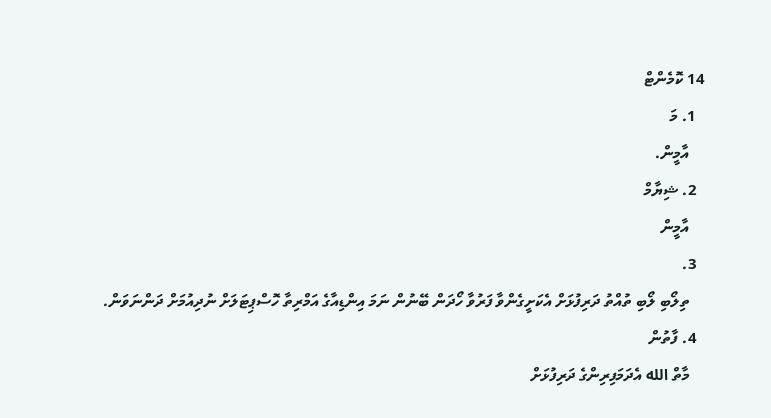14 ކޮމެންޓް
  1. މަ
    އާމީން.
  2. ޝިޔާމް
    އާމީން
  3.
    ތިލޯބި ލޯބި ތުއްތު ދަރިފުޅަށް އެކަށީގެންވާ ފަރުވާ ހޯދަން ބޭނުން ނަމަ އިންޑިއާގެ އަމްރިތާ ހޮސްޕިޓަލަށް ނުދިއުމަށް ދަންނަވަން.
  4. ފާތުން
    މާތް الله އެދަމަފިރިންގެ ދަރިފުޅަށް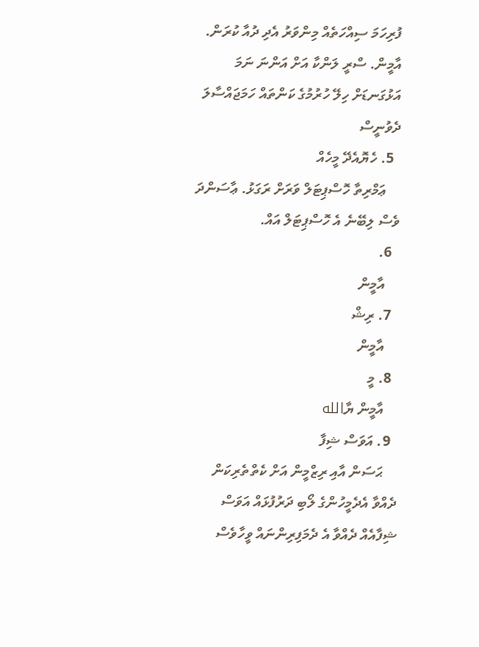ފުރިހަމަ ސިއްހަތެއް މިންވަރު އެދި ދުއާ ކުރަން. އާމީން. ސްރީ ލަންކާ އަށް އަންނަ ނަމަ އަޅުގަނޑަށް ހިލޭ ހުރުމުގެ ކަންތައް ހަމަޖައްސާލަ ދެވުނީސް
  5. ހެޔޮއެދޭ މީހެއް
    ޢަމްރިތާ ހޮސްޕިޓަލް ވަރަށް ރަގަޅު. ޢާސަންދަ ވެސް ލިބޭނެ އެ ހޮސްޕިޓަލް އައް.
  6.
    އާމީން
  7. ރިޝް
    އާމީން
  8. މީ
    އާމީން ޔާالله
  9. އަވަސް ޝިފާ
    ޙަސަން އާއި ރިޒްމީން އަށް ކެތްތެރިކަން ދެއްވާ އެދެމީހުންގެ ލޯބި ދަރުފުޅައް އަވަސް ޝިފާއެއް ދެއްވާ އެ ދެމަފިރިންނައް ވީހާވެސް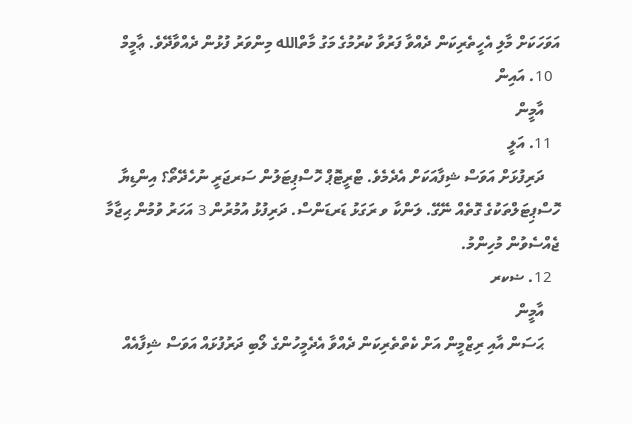އަވަހަކަށް މާލި އެހީތެރިކަން ދެއްވާ ފަރުވާ ކުރުމުގެ މަގު މާތްالله މިންވަރު ފުޅުން ދެއްވާދޭވެ. ޢާމީމް
  10. އައިން
    އާމީން
  11. އަލީ
    ދަރިފުޅަށް އަވަސް ޝިފާއަކަށް އެދެމެވެ. ޓްރީޓޮޕް ހޮސްޕިޓަލުން ސަރޖަރީ ނުހެދޭތޯ؟ އިންޑިޔާ ހޮސްޕިޓަލްތަކުގެ ގޮތެއް ނޭގޭ. ލަންކާ ވ ރަގަޅު ޑަރޑަންސް. ދަރިފުޅު އުމުރުން 3 އަހަރު ވުމުން ޙިޖާމާ ޖެއްސެވުން މުހިންމު.
  12. ޟކރ
    އާމީން
    ޙަސަން އާއި ރިޒްމީން އަށް ކެތްތެރިކަން ދެއްވާ އެދެމީހުންގެ ލޯބި ދަރުފުޅައް އަވަސް ޝިފާއެއް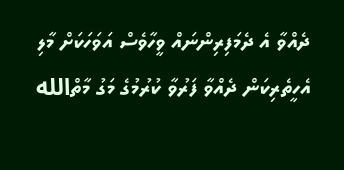ދެއްވާ އެ ދެމަފިރިންނައް ވީހާވެސް އަވަހަކަށް މާލި އެހީތެރިކަން ދެއްވާ ފަރުވާ ކުރުމުގެ މަގު މާތްالله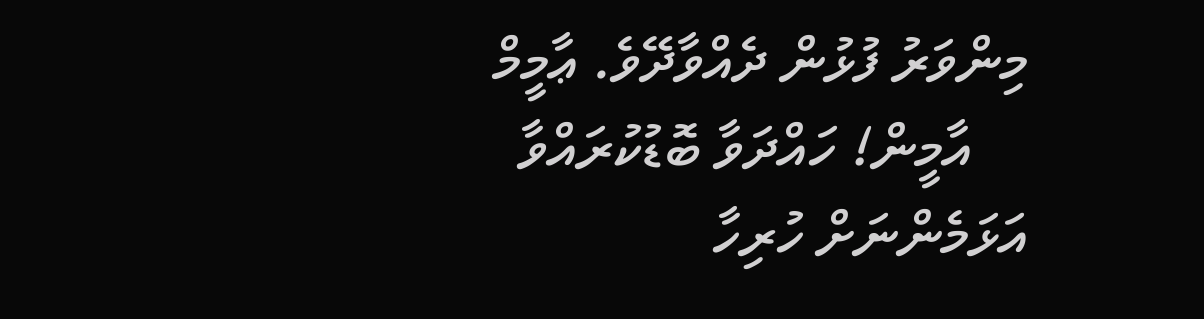މިންވަރު ފުޅުން ދެއްވާދޭވެ. ޢާމީމް
    އާމީން! ހައްދަވާ ބޮޑުކުރައްވާ އަޅަމެންނަށް ހުރިހާ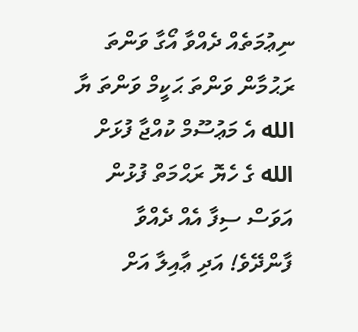ނިޢުމަތެއް ދެއްވާ އޯގާ ވަންތަ ރަޙުމާން ވަންތަ ޙަކީމް ވަންތަ ޔާ الله އެ މަޢުސޫމް ކުއްޖާ ފުޅަށް الله ގެ ހެޔޮ ރަޙްމަތް ފުޅުން އަވަސް ސިފާ އެއް ދެއްވާ ފާންދޭވެ! އަދި ޢާއިލާ އަށް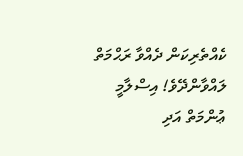ކެއްތެރިކަން ދެއްވާ ރަޙްމަތް ލައްވާންދޭވެ! އިސްލާމީ ޢުންމަތް އަދި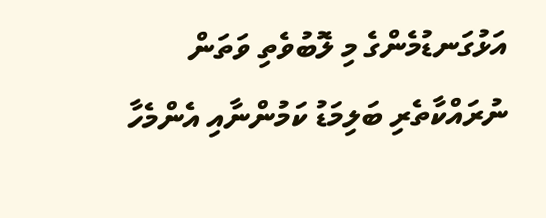އަޅުގަނޑުމެންގެ މި ލޮބުވެތި ވަތަން ނުރައްކާތެރި ބަލިމަޑު ކަމުންނާއި އެންމެހާ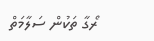ރޯގާ ތަކުން ސަލާމަތް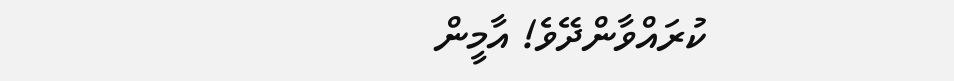ކުރައްވާންދޭވެ! އާމީން